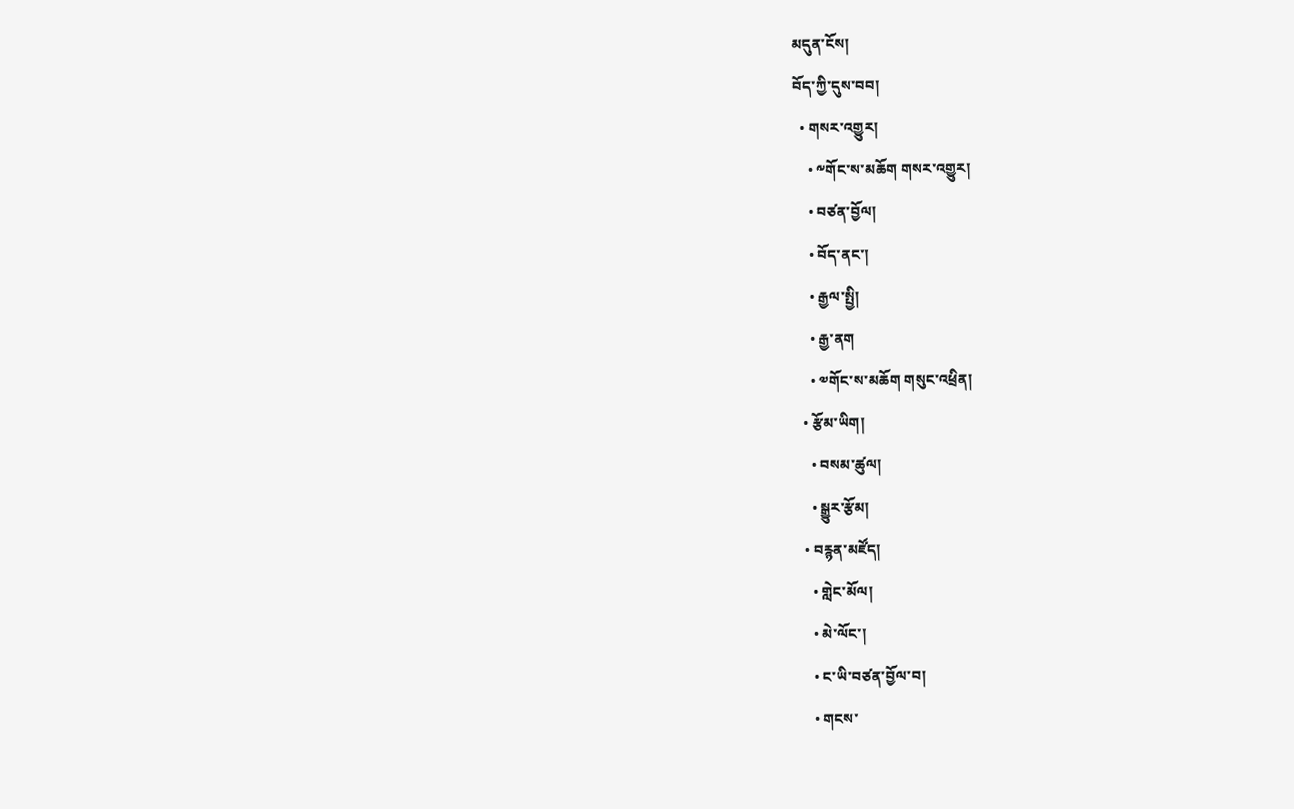མདུན་ངོས།
བོད་ཀྱི་དུས་བབ།
  • གསར་འགྱུར།
    • ༸གོང་ས་མཆོག གསར་འགྱུར།
    • བཙན་བྱོལ།
    • བོད་ནང་།
    • རྒྱལ་སྤྱི།
    • རྒྱ་ནག
    • ༧གོང་ས་མཆོག གསུང་འཕྲིན།
  • རྩོམ་ཡིག།
    • བསམ་ཚུལ།
    • སྒྱུར་རྩོམ།
  • བརྙན་མཛོད།
    • གླེང་མོལ།
    • མེ་ལོང་།
    • ང་ཡི་བཙན་བྱོལ་བ།
    • གངས་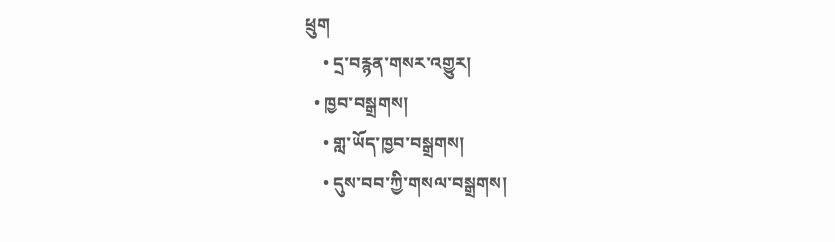ཕྲུག
    • དྲ་བརྙན་གསར་འགྱུར།
  • ཁྱབ་བསྒྲགས།
    • གླ་ཡོད་ཁྱབ་བསྒྲགས།
    • དུས་བབ་ཀྱི་གསལ་བསྒྲགས།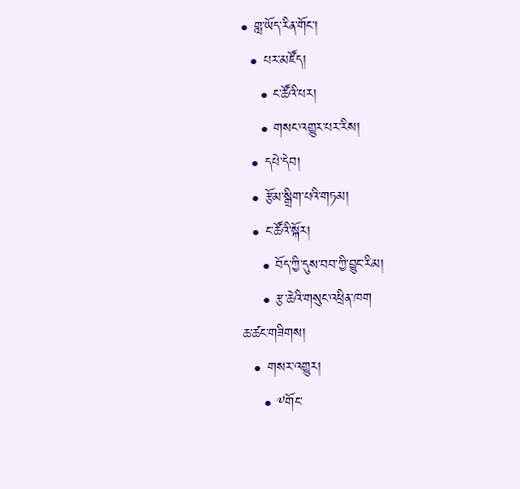• གླ་ཡོད་རིན་གོང་།
  • པར་མཛོད།
    • ང་ཚོའི་པར།
    • གསང་འགྱུར་པར་རིས།
  • དཔེ་དེབ།
  • རྩོམ་སྒྲིག་པའི་གཏམ།
  • ང་ཚོའི་སྐོར།
    • བོད་ཀྱི་དུས་བབ་ཀྱི་བྱུང་རིམ།
    • རྩ་ཆེའི་གསུང་འཕྲིན་ཁག
ཆ་ཚང་གཟིགས།
  • གསར་འགྱུར།
    • ༸གོང་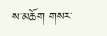ས་མཆོག གསར་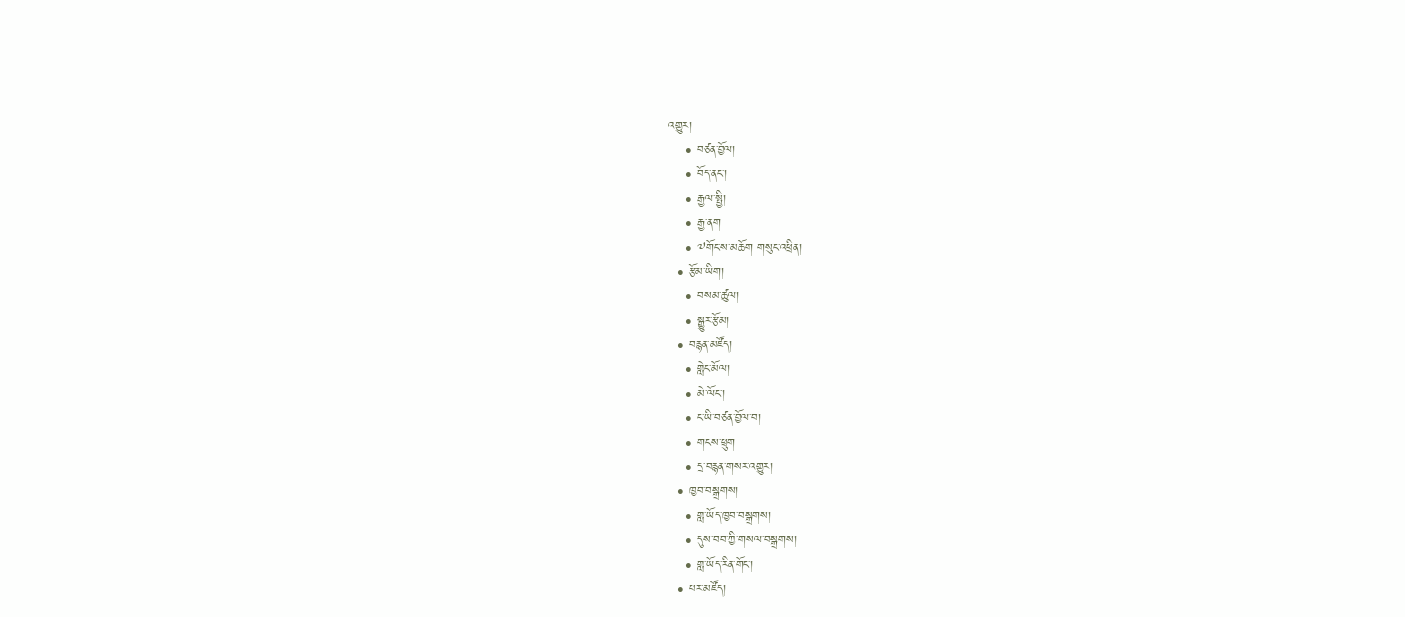འགྱུར།
    • བཙན་བྱོལ།
    • བོད་ནང་།
    • རྒྱལ་སྤྱི།
    • རྒྱ་ནག
    • ༧གོང་ས་མཆོག གསུང་འཕྲིན།
  • རྩོམ་ཡིག།
    • བསམ་ཚུལ།
    • སྒྱུར་རྩོམ།
  • བརྙན་མཛོད།
    • གླེང་མོལ།
    • མེ་ལོང་།
    • ང་ཡི་བཙན་བྱོལ་བ།
    • གངས་ཕྲུག
    • དྲ་བརྙན་གསར་འགྱུར།
  • ཁྱབ་བསྒྲགས།
    • གླ་ཡོད་ཁྱབ་བསྒྲགས།
    • དུས་བབ་ཀྱི་གསལ་བསྒྲགས།
    • གླ་ཡོད་རིན་གོང་།
  • པར་མཛོད།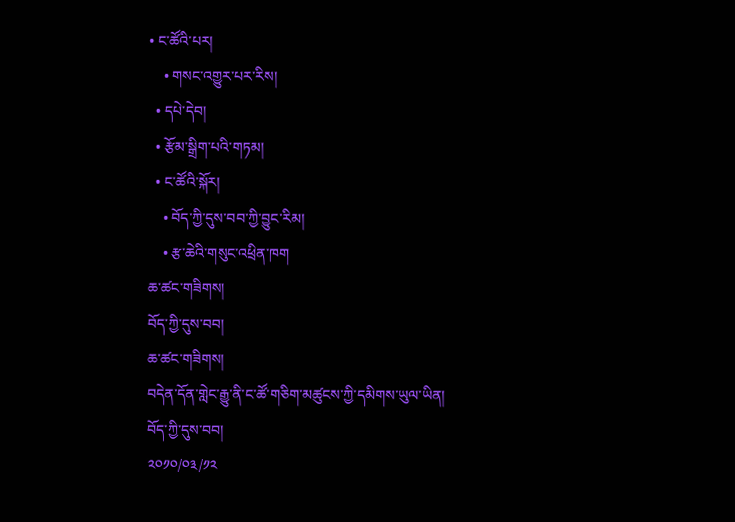• ང་ཚོའི་པར།
    • གསང་འགྱུར་པར་རིས།
  • དཔེ་དེབ།
  • རྩོམ་སྒྲིག་པའི་གཏམ།
  • ང་ཚོའི་སྐོར།
    • བོད་ཀྱི་དུས་བབ་ཀྱི་བྱུང་རིམ།
    • རྩ་ཆེའི་གསུང་འཕྲིན་ཁག
ཆ་ཚང་གཟིགས།
བོད་ཀྱི་དུས་བབ།
ཆ་ཚང་གཟིགས།
བདེན་དོན་གླེང་རྒྱུ་ནི་ང་ཚོ་གཅིག་མཚུངས་ཀྱི་དམིགས་ཡུལ་ཡིན།
བོད་ཀྱི་དུས་བབ།
༢༠༡༠/༠༣/༡༢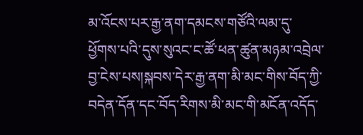མ་འོངས་པར་རྒྱ་ནག་དམངས་གཙོའི་ལམ་དུ་ཕྱོགས་པའི་དུས་སུའང་ང་ཚོ་ཕན་ཚུན་མཉམ་འབྲེལ་བྱ་ངེས་པས།སྐབས་དེར་རྒྱ་ནག་མི་མང་གིས་བོད་ཀྱི་བདེན་དོན་དང་བོད་རིགས་མི་མང་གི་མངོན་འདོད་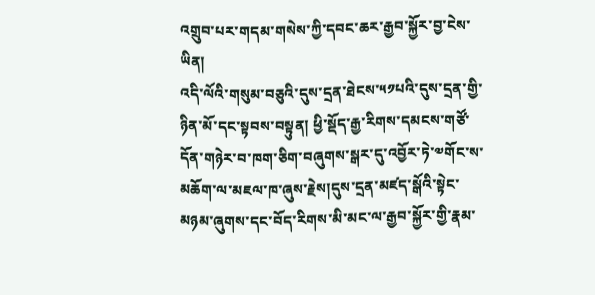འགྲུབ་པར་གདམ་གསེས་ཀྱི་དབང་ཆར་རྒྱབ་སྐྱོར་བྱ་ངེས་ཡིན།
འདི་ལོའི་གསུམ་བཅུའི་དུས་དྲན་ཐེངས་༥༡པའི་དུས་དྲན་གྱི་ཉིན་མོ་དང་སྟབས་བསྟུན། ཕྱི་སྡོད་རྒྱ་རིགས་དམངས་གཙོ་དོན་གཉེར་བ་ཁག་ཅིག་བཞུགས་སྒར་དུ་འབྱོར་ཏེ་༧གོང་ས་མཆོག་ལ་མཇལ་ཁ་ཞུས་རྗེས།དུས་དྲན་མཛད་སྒོའི་སྟེང་མཉམ་ཞུགས་དང་བོད་རིགས་མི་མང་ལ་རྒྱབ་སྐྱོར་གྱི་རྣམ་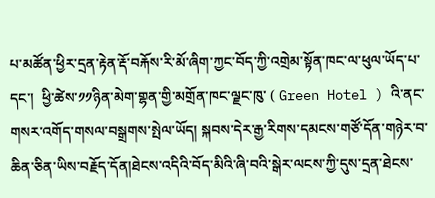པ་མཚོན་ཕྱིར་དྲན་རྟེན་རྡོ་བརྐོས་རི་མོ་ཞིག་ཀྱང་བོད་ཀྱི་འགྲེམ་སྟོན་ཁང་ལ་ཕུལ་ཡོད་པ་དང་།  ཕྱི་ཚེས་༡༡ཉིན་མེག་གྷན་གྱི་མགྲོན་ཁང་ལྗང་ཁུ་ ( Green Hotel ) འི་ནང་གསར་འགོད་གསལ་བསྒྲགས་སྤེལ་ཡོད། སྐབས་དེར་རྒྱ་རིགས་དམངས་གཙོ་དོན་གཉེར་བ་ཆིན་ཅིན་ཡིས་བརྗོད་དོན།ཐེངས་འདིའི་བོད་མིའི་ཞི་བའི་སྒེར་ལངས་ཀྱི་དུས་དྲན་ཐེངས་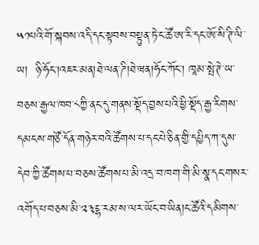༥༡པའི་གོ་སྐབས་འདི་དང་སྟབས་བསྟུན་ཏེ་ང་ཚོ་ཨ་རི་དང་ཨོ་སི་ཊི་ལི་ཡ།  ཉི་ཧོང་།འཇར་མན།ཐེ་ལན་ཌི།ཐེ་ཝན།ཧོང་ཀོང་། ཁཱམ་སྤེ་ཊེ་ཡ་བཅས་རྒྱལ་ཁབ་༨ཀྱི་ནང་དུ་གནས་སྡོད་བྱས་པའི་ཕྱི་སྡོད་རྒྱ་རིགས་དམངས་གཙོ་དོན་གཉེར་བའི་ཚོགས་པ་དང་པེ་ཅིན་གྱི་དཔྱིད་ཀ་དུས་དེབ་ཀྱི་ཚོགས་པ་བཅས་ཚོགས་པ་མི་འདྲ་བ་ཁག་གི་མི་སྣ་དང་གསར་འགོད་པ་བཅས་མི་༢༣ངྷ་རམ་ས་ལར་ཡོང་བ་ཡིན།ང་ཚོའི་དམིགས་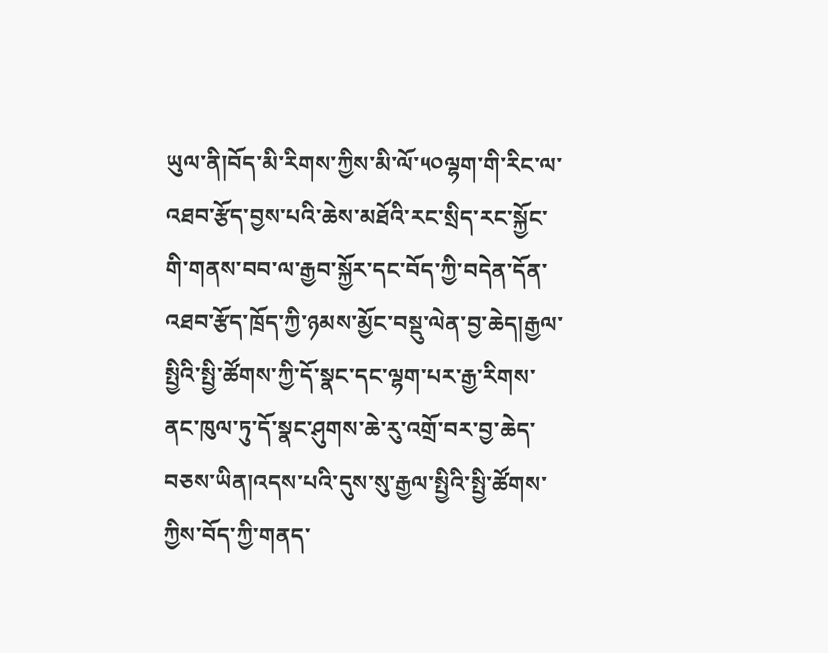ཡུལ་ནི།བོད་མི་རིགས་ཀྱིས་མི་ལོ་༥༠ལྷག་གི་རིང་ལ་འཐབ་རྩོད་བྱས་པའི་ཆེས་མཐོའི་རང་སྲིད་རང་སྐྱོང་གི་གནས་བབ་ལ་རྒྱབ་སྐྱོར་དང་བོད་ཀྱི་བདེན་དོན་འཐབ་རྩོད་ཁྲོད་ཀྱི་ཉམས་མྱོང་བསྡུ་ལེན་བྱ་ཆེད།རྒྱལ་སྤྱིའི་སྤྱི་ཚོགས་ཀྱི་དོ་སྣང་དང་ལྷག་པར་རྒྱ་རིགས་ནང་ཁུལ་ཏུ་དོ་སྣང་ཤུགས་ཆེ་རུ་འགྲོ་བར་བྱ་ཆེད་བཅས་ཡིན།འདས་པའི་དུས་སུ་རྒྱལ་སྤྱིའི་སྤྱི་ཚོགས་ཀྱིས་བོད་ཀྱི་གནད་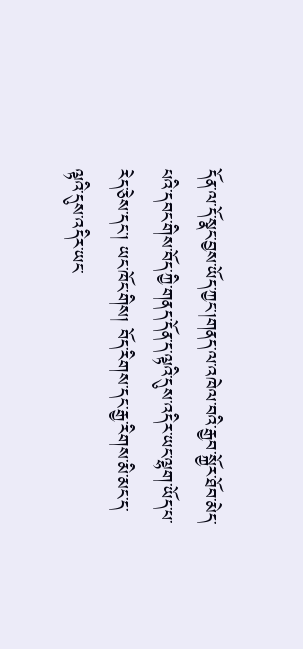དོན་ལ་དོ་སྣང་བྱས་ཡོད་ཀྱང་།གནད་ལ་འཁེལ་བའི་རྒྱབ་སྐྱོར་ཐོབ་མེད་པའི་དབང་གིས་བོད་ཀྱི་གནད་དོན་ད་ལྟའི་དུས་འདིར་ཡང་ལྷག་ཡོད་པ་རེད་ཅེས་དང་། ཡང་ཁོང་གིས། བོད་རིགས་དང་རྒྱ་རིགས་མི་མང་ད་ལྟའི་དུས་འདིར་ཡང་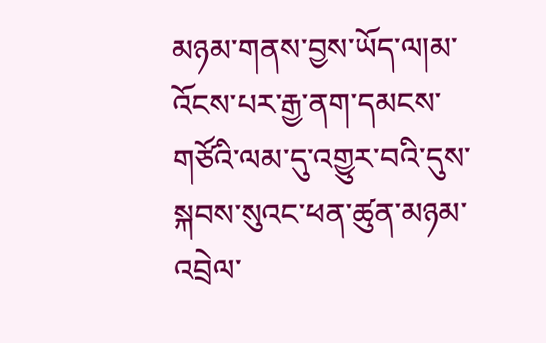མཉམ་གནས་བྱས་ཡོད་ལ།མ་འོངས་པར་རྒྱ་ནག་དམངས་གཙོའི་ལམ་དུ་འགྱུར་བའི་དུས་སྐབས་སུའང་ཕན་ཚུན་མཉམ་འབྲེལ་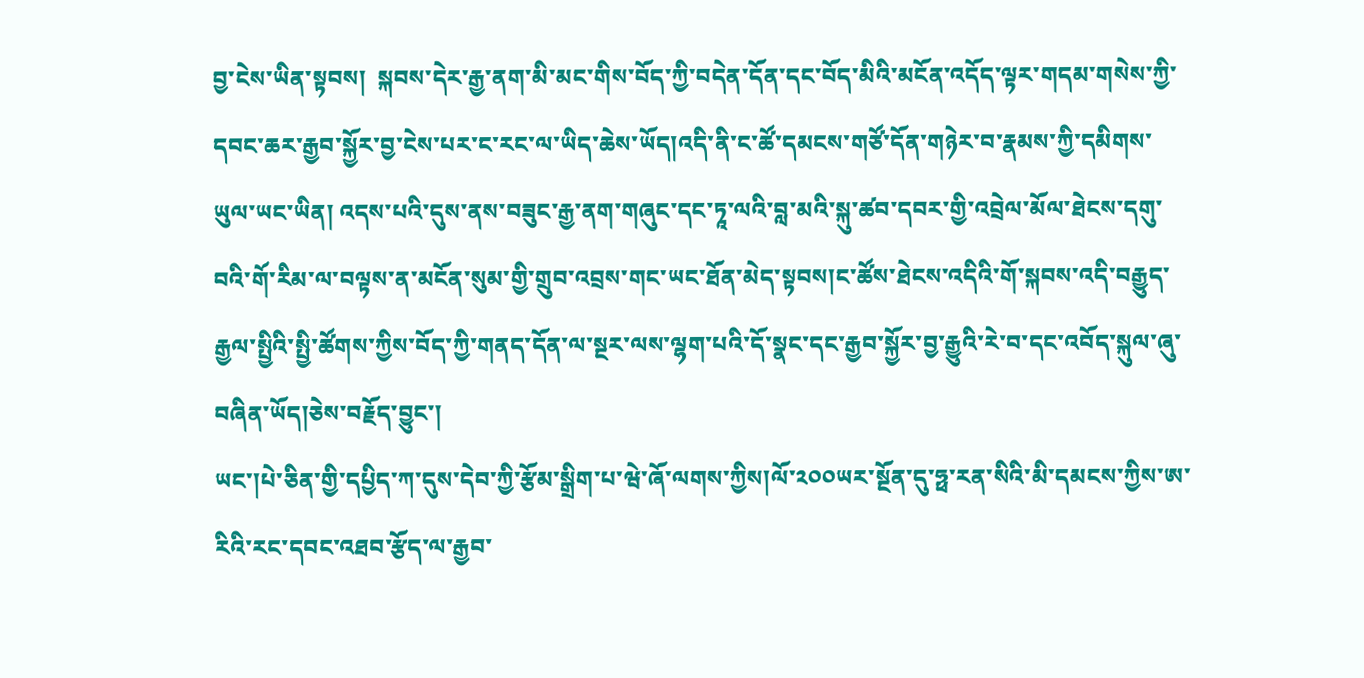བྱ་ངེས་ཡིན་སྟབས།  སྐབས་དེར་རྒྱ་ནག་མི་མང་གིས་བོད་ཀྱི་བདེན་དོན་དང་བོད་མིའི་མངོན་འདོད་ལྟར་གདམ་གསེས་ཀྱི་དབང་ཆར་རྒྱབ་སྐྱོར་བྱ་ངེས་པར་ང་རང་ལ་ཡིད་ཆེས་ཡོད།འདི་ནི་ང་ཚོ་དམངས་གཙོ་དོན་གཉེར་བ་རྣམས་ཀྱི་དམིགས་ཡུལ་ཡང་ཡིན། འདས་པའི་དུས་ནས་བཟུང་རྒྱ་ནག་གཞུང་དང་ཏཱ་ལའི་བླ་མའི་སྐུ་ཚབ་དབར་གྱི་འབྲེལ་མོལ་ཐེངས་དགུ་བའི་གོ་རིམ་ལ་བལྟས་ན་མངོན་སུམ་གྱི་གྲུབ་འབྲས་གང་ཡང་ཐོན་མེད་སྟབས།ང་ཚོས་ཐེངས་འདིའི་གོ་སྐབས་འདི་བརྒྱུད་རྒྱལ་སྤྱིའི་སྤྱི་ཚོགས་ཀྱིས་བོད་ཀྱི་གནད་དོན་ལ་སྔར་ལས་ལྷག་པའི་དོ་སྣང་དང་རྒྱབ་སྐྱོར་བྱ་རྒྱུའི་རེ་བ་དང་འབོད་སྐུལ་ཞུ་བཞིན་ཡོད།ཅེས་བརྗོད་བྱུང་།
ཡང་།པེ་ཅིན་གྱི་དཔྱིད་ཀ་དུས་དེབ་ཀྱི་རྩོམ་སྒྲིག་པ་ཝེ་ཞོ་ལགས་ཀྱིས།ལོ་༢༠༠ཡར་སྔོན་དུ་ཧྥ་རན་སིའི་མི་དམངས་ཀྱིས་ཨ་རིའི་རང་དབང་འཐབ་རྩོད་ལ་རྒྱབ་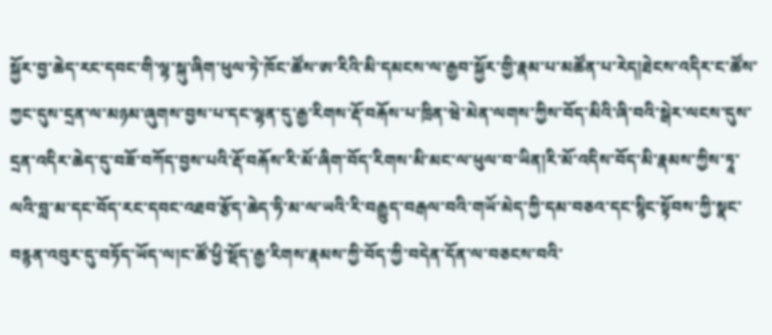སྐྱོར་བྱ་ཆེད་རང་དབང་གི་ལྷ་སྐུ་ཞིག་ཕུལ་ཏེ་ཁོང་ཚོས་ཨ་རིའི་མི་དམངས་ལ་རྒྱབ་སྐྱོར་གྱི་རྣམ་པ་མཚོན་པ་རེད།ཐེངས་འདིར་ང་ཚོས་ཀྱང་དུས་དྲན་ལ་མཉམ་ཞུགས་བྱས་པ་དང་ལྷན་དུ་རྒྱ་རིགས་རྡོ་བརྐོས་པ་ཁྲིན་ཝེ་མེན་ལགས་ཀྱིས་བོད་མིའི་ཞི་བའི་སྒེར་ལངས་དུས་དྲན་འདིར་ཆེད་དུ་བཟོ་བཀོད་བྱས་པའི་རྡོ་བརྐོས་རི་མོ་ཞིག་བོད་རིགས་མི་མང་ལ་ཕུལ་བ་ཡིན།རི་མོ་འདིས་བོད་མི་རྣམས་ཀྱིས་ཏཱ་ལའི་བླ་མ་དང་བོད་རང་དབང་འཐབ་རྩོད་ཆེད་ཧི་མ་ལ་ཡའི་རི་བརྒྱུད་བརྒལ་བའི་གཡོ་མེད་ཀྱི་དམ་བཅའ་དང་སྙིང་སྟོབས་ཀྱི་སྣང་བརྙན་འབུར་དུ་བཏོད་ཡོད་ལ།ང་ཚོ་ཕྱི་སྡོད་རྒྱ་རིགས་རྣམས་ཀྱི་བོད་ཀྱི་བདེན་དོན་ལ་བཅངས་བའི་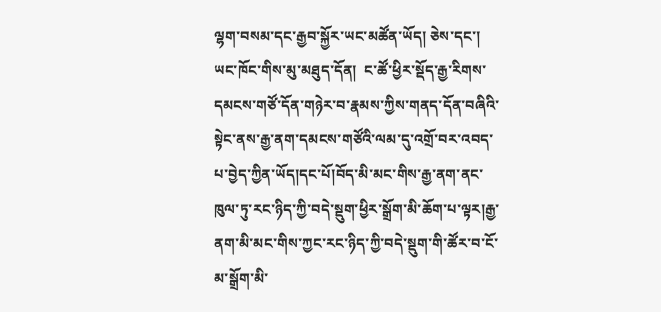ལྷག་བསམ་དང་རྒྱབ་སྐྱོར་ཡང་མཚོན་ཡོད། ཅེས་དང་། ཡང་ཁོང་གིས་མུ་མཐུད་དོན།  ང་ཚོ་ཕྱིར་སྡོད་རྒྱ་རིགས་དམངས་གཙོ་དོན་གཉེར་བ་རྣམས་ཀྱིས་གནད་དོན་བཞིའི་སྟེང་ནས་རྒྱ་ནག་དམངས་གཙོའི་ལམ་དུ་འགྲོ་བར་འབད་པ་བྱེད་ཀྱིན་ཡོད།དང་པོ།བོད་མི་མང་གིས་རྒྱ་ནག་ནང་ཁུལ་ཏུ་རང་ཉིད་ཀྱི་བདེ་སྡུག་ཕྱིར་སྒྲོག་མི་ཆོག་པ་ལྟར།རྒྱ་ནག་མི་མང་གིས་ཀྱང་རང་ཉིད་ཀྱི་བདེ་སྡུག་གི་ཚོར་བ་ངོ་མ་སྒྲོག་མི་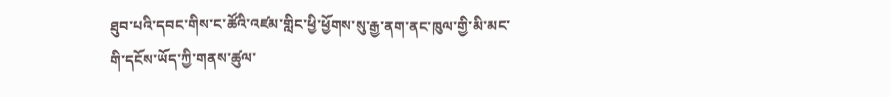ཐུབ་པའི་དབང་གིས་ང་ཚོའི་འཛམ་གླིང་ཕྱི་ཕྱོགས་སུ་རྒྱ་ནག་ནང་ཁུལ་གྱི་མི་མང་གི་དངོས་ཡོད་ཀྱི་གནས་ཚུལ་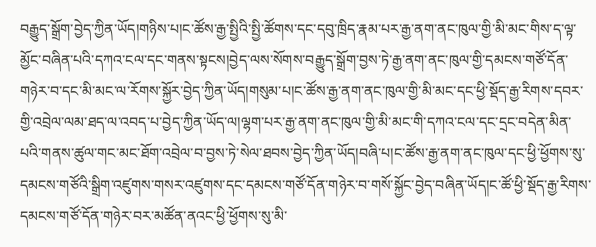བརྒྱུད་སྒྲོག་བྱེད་ཀྱིན་ཡོད།གཉིས་པ།ང་ཚོས་རྒྱ་སྤྱིའི་སྤྱི་ཚོགས་དང་དབུ་ཁྲིད་རྣམ་པར་རྒྱ་ནག་ནང་ཁུལ་གྱི་མི་མང་གིས་ད་ལྟ་མྱོང་བཞིན་པའི་དཀའ་ངལ་དང་གནས་སྟངས།བྱེད་ལས་སོགས་བརྒྱུད་སྒྲོག་བྱས་ཏེ་རྒྱ་ནག་ནང་ཁུལ་གྱི་དམངས་གཙོ་དོན་གཉེར་བ་དང་མི་མང་ལ་རོགས་སྐྱོར་བྱེད་ཀྱིན་ཡོད།གསུམ་པ།ང་ཚོས་རྒྱ་ནག་ནང་ཁུལ་གྱི་མི་མང་དང་ཕྱི་སྡོད་རྒྱ་རིགས་དབར་གྱི་འབྲེལ་ལམ་ཐད་ལ་འབད་པ་བྱེད་ཀྱིན་ཡོད་ལ།ལྷག་པར་རྒྱ་ནག་ནང་ཁུལ་གྱི་མི་མང་གི་དཀའ་ངལ་དང་དྲང་བདེན་མིན་པའི་གནས་ཚུལ་གང་མང་ཐོག་འབྲེལ་བ་བྱས་ཏེ་སེལ་ཐབས་བྱེད་ཀྱིན་ཡོད།བཞི་པ།ང་ཚོས་རྒྱ་ནག་ནང་ཁུལ་དང་ཕྱི་ཕྱོགས་སུ་དམངས་གཙོའི་སྒྲིག་འཛུགས་གསར་འཛུགས་དང་དམངས་གཙོ་དོན་གཉེར་བ་གསོ་སྐྱོང་བྱེད་བཞིན་ཡོད།ང་ཚོ་ཕྱི་སྡོད་རྒྱ་རིགས་དམངས་གཙོ་དོན་གཉེར་བར་མཚོན་ནའང་ཕྱི་ཕྱོགས་སུ་མི་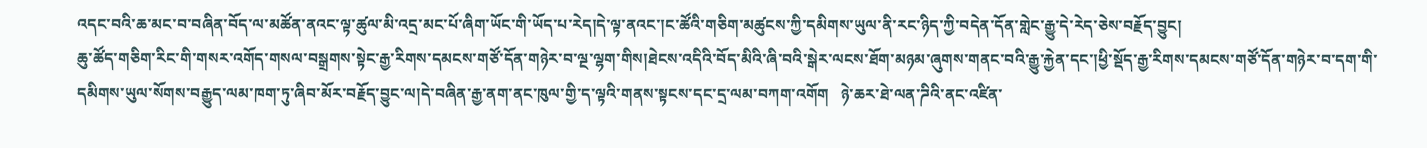འདང་བའི་ཆ་མང་བ་བཞིན་བོད་ལ་མཚོན་ནའང་ལྟ་ཚུལ་མི་འདྲ་མང་པོ་ཞིག་ཡོང་གི་ཡོད་པ་རེད།དེ་ལྟ་ནའང་།ང་ཚོའི་གཅིག་མཚུངས་ཀྱི་དམིགས་ཡུལ་ནི་རང་ཉིད་ཀྱི་བདེན་དོན་གླེང་རྒྱུ་དེ་རེད་ཅེས་བརྗོད་བྱུང།
ཆུ་ཚོད་གཅིག་རིང་གི་གསར་འགོད་གསལ་བསྒྲགས་སྟེང་རྒྱ་རིགས་དམངས་གཙོ་དོན་གཉེར་བ་ལྔ་ལྷག་གིས།ཐེངས་འདིའི་བོད་མིའི་ཞི་བའི་སྒེར་ལངས་ཐོག་མཉམ་ཞུགས་གནང་བའི་རྒྱུ་རྐྱེན་དང་།ཕྱི་སྡོད་རྒྱ་རིགས་དམངས་གཙོ་དོན་གཉེར་བ་དག་གི་དམིགས་ཡུལ་སོགས་བརྒྱུད་ལམ་ཁག་ཏུ་ཞིབ་མོར་བརྗོད་བྱུང་ལ།དེ་བཞིན་རྒྱ་ནག་ནང་ཁུལ་གྱི་ད་ལྟའི་གནས་སྟངས་དང་དྲ་ལམ་བཀག་འགོག   ཉེ་ཆར་ཐེ་ལན་ཌིའི་ནང་འཛིན་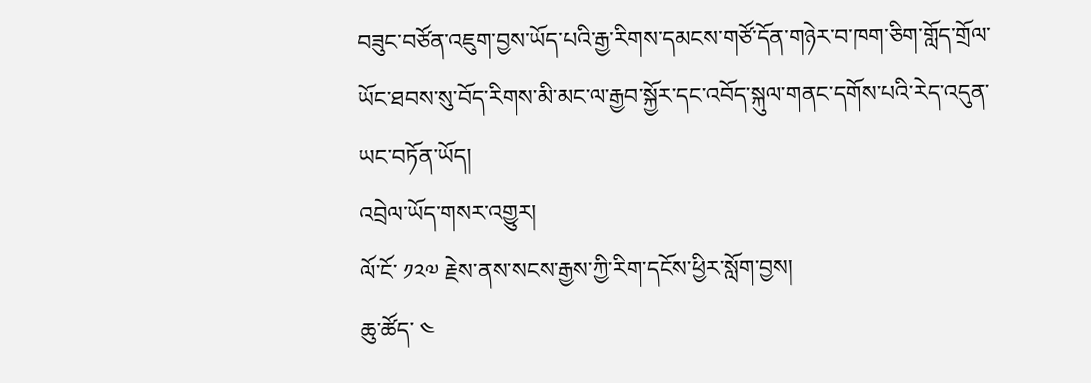བཟུང་བཙོན་འཇུག་བྱས་ཡོད་པའི་རྒྱ་རིགས་དམངས་གཙོ་དོན་གཉེར་བ་ཁག་ཅིག་གློད་གྲོལ་ཡོང་ཐབས་སུ་བོད་རིགས་མི་མང་ལ་རྒྱབ་སྐྱོར་དང་འབོད་སྐུལ་གནང་དགོས་པའི་རེད་འདུན་ཡང་བཏོན་ཡོད།
འབྲེལ་ཡོད་གསར་འགྱུར།
ལོ་ངོ་ ༡༢༧ རྗེས་ནས་སངས་རྒྱས་ཀྱི་རིག་དངོས་ཕྱིར་སློག་བྱས།
ཆུ་ཚོད་ ༤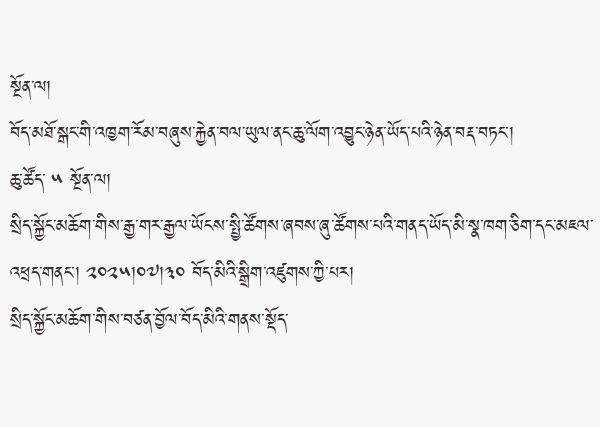སྔོན་ལ།
བོད་མཐོ་སྒང་གི་འཁྱག་རོམ་བཞུས་རྐྱེན་བལ་ཡུལ་ནང་ཆུ་ལོག་འབྱུང་ཉེན་ཡོད་པའི་ཉེན་བརྡ་བཏང་།
ཆུ་ཚོད་ ༥ སྔོན་ལ།
སྲིད་སྐྱོང་མཆོག་གིས་རྒྱ་གར་རྒྱལ་ཡོངས་སྤྱི་ཚོགས་ཞབས་ཞུ་ཚོགས་པའི་གནད་ཡོད་མི་སྣ་ཁག་ཅིག་དང་མཇལ་འཕྲད་གནང་། ༢༠༢༥།༠༧།༣༠ བོད་མིའི་སྒྲིག་འཛུགས་ཀྱི་པར།
སྲིད་སྐྱོང་མཆོག་གིས་བཙན་བྱོལ་བོད་མིའི་གནས་སྡོད་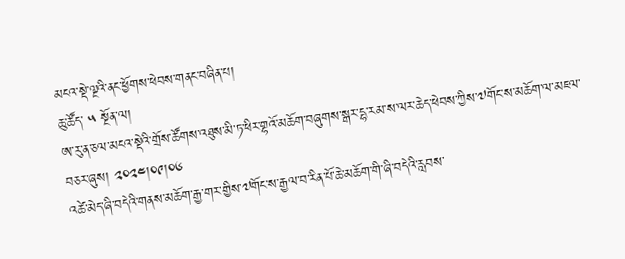མངའ་སྡེ་ལྔའི་ནང་ཕྱོགས་ཕེབས་གནང་བཞིན་པ།
ཆུ་ཚོད་ ༥ སྔོན་ལ།
ཨ་རུ་ན་ཅལ་མངའ་སྡེའི་གྲོས་ཚོགས་འཐུས་མི་ཏ་ཕིར་གྷའོ་མཆོག་བཞུགས་སྒར་དྷ་རམ་ས་ལར་ཆེད་ཕེབས་ཀྱིས་༧གོང་ས་མཆོག་ལ་མཇལ་བཅར་ཞུས། ༢༠༢༤།༠༩།༠༦
འཚེ་མེད་ཞི་བདེའི་གནས་མཆོག་རྒྱ་གར་གྱིས་༧གོང་ས་རྒྱལ་བ་རིན་པོ་ཆེ་མཆོག་གི་ཞི་བདེའི་རླབས་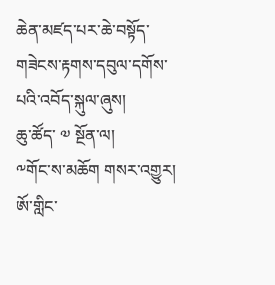ཆེན་མཛད་པར་ཆེ་བསྟོད་གཟེངས་རྟགས་དབུལ་དགོས་པའི་འབོད་སྐུལ་ཞུས།
ཆུ་ཚོད་ ༧ སྔོན་ལ།
༸གོང་ས་མཆོག གསར་འགྱུར།
ཨོ་གླིང་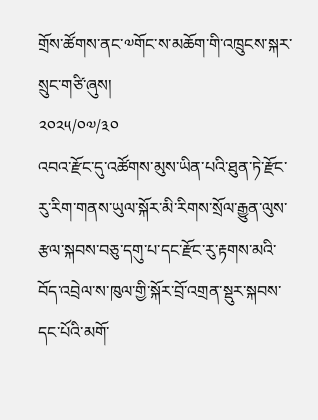གྲོས་ཚོགས་ནང་༧གོང་ས་མཆོག་གི་འཁྲུངས་སྐར་སྲུང་གཙི་ཞུས།
༢༠༢༥/༠༧/༣༠
འབའ་རྫོང་དུ་འཚོགས་མུས་ཡིན་པའི་ཐུན་ཏེ་རྫོང་རུ་རིག་གནས་ཡུལ་སྐོར་མི་རིགས་སྲོལ་རྒྱུན་ལུས་རྩལ་སྐབས་བཅུ་དགུ་པ་དང་རྫོང་རུ་རྟགས་མའི་བོད་འབྲེལ་ས་ཁུལ་གྱི་སྐོར་བྲོ་འགྲན་སྡུར་སྐབས་དང་པོའི་མགོ་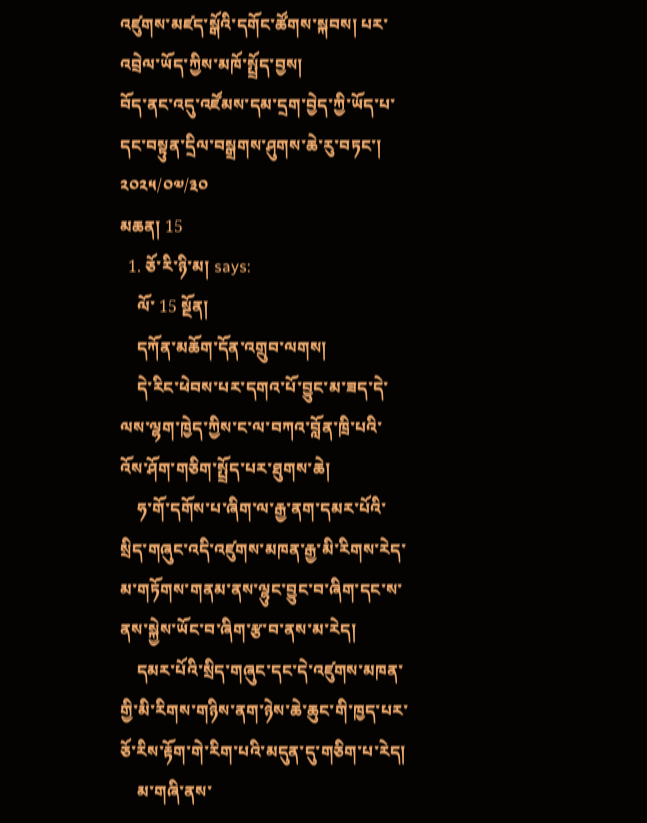འཛུགས་མཛད་སྒོའི་དགོང་ཚོགས་སྐབས། པར་འབྲེལ་ཡོད་ཀྱིས་མཁོ་སྤྲོད་བྱས།
བོད་ནང་འདུ་འཛོམས་དམ་དྲག་བྱེད་ཀྱི་ཡོད་པ་དང་བསྟུན་དྲིལ་བསྒྲགས་ཤུགས་ཆེ་རུ་བཏང་།
༢༠༢༥/༠༧/༣༠
མཆན། 15
  1. ཅོ་རི་ཉི་མ། says:
    ལོ་ 15 སྔོན།
    དཀོན་མཆོག་དོན་འགྲུབ་ལགས།
    དེ་རིང་ཕེབས་པར་དགའ་པོ་བྱུང་མ་ཟད་དེ་ལས་ལྷག་ཁྱེད་ཀྱིས་ང་ལ་བཀའ་བློན་ཁྲི་པའི་འོས་ཤོག་གཅིག་སྤྲོད་པར་ཐུགས་ཆེ།
    ཧ་གོ་དགོས་པ་ཞིག་ལ་རྒྱ་ནག་དམར་པོའི་སྲིད་གཞུང་འདི་འཛུགས་མཁན་རྒྱ་མི་རིགས་རེད་མ་གཏོགས་གནམ་ནས་ལྷུང་བྱུང་བ་ཞིག་དང་ས་ནས་སྐྱེས་ཡོང་བ་ཞིག་རྩ་བ་ནས་མ་རེད།
    དམར་པོའི་སྲིད་གཞུང་དང་དེ་འཛུགས་མཁན་གྱི་མི་རིགས་གཉིས་ནག་ཉེས་ཆེ་ཆུང་གི་ཁྱད་པར་ཅོ་རིས་རྟོག་གེ་རིག་པའི་མདུན་དུ་གཅིག་པ་རེད།
    མ་གཞི་ནས་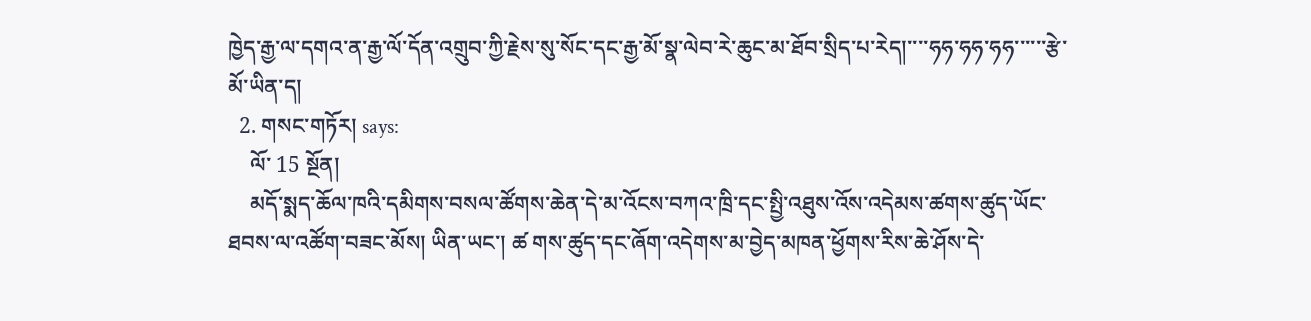ཁྱེད་རྒྱ་ལ་དགའ་ན་རྒྱ་ལོ་དོན་འགྲུབ་ཀྱི་རྗེས་སུ་སོང་དང་རྒྱ་མོ་སྣ་ལེབ་རེ་ཆུང་མ་ཐོབ་སྲིད་པ་རེད།་་་་ཧཧ་ཧཧ་ཧཧ་་་་་་རྩེ་མོ་ཡིན་ད།
  2. གསང་གཏོར། says:
    ལོ་ 15 སྔོན།
    མདོ་སྨད་ཆོལ་ཁའི་དམིགས་བསལ་ཚོགས་ཆེན་དེ་མ་འོངས་བཀའ་ཁྲི་དང་སྤྱི་འཐུས་འོས་འདེམས་ཚགས་ཚུད་ཡོང་ཐབས་ལ་འཚོག་བཟང་མོས། ཡིན་ཡང་། ཚ གས་ཚུད་དང་ཞོག་འདེགས་མ་བྱེད་མཁན་ཕྱོགས་རིས་ཆེ་ཤོས་དེ་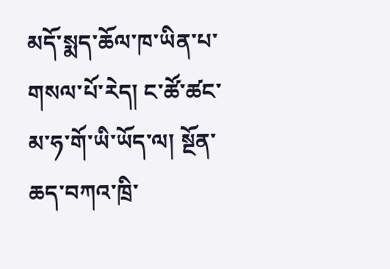མདོ་སྨད་ཆོལ་ཁ་ཡིན་པ་གསལ་པོ་རེད། ང་ཚོ་ཚང་མ་ཧ་གོ་ཡི་ཡོད་ལ། སྔོན་ཆད་བཀའ་ཁྲི་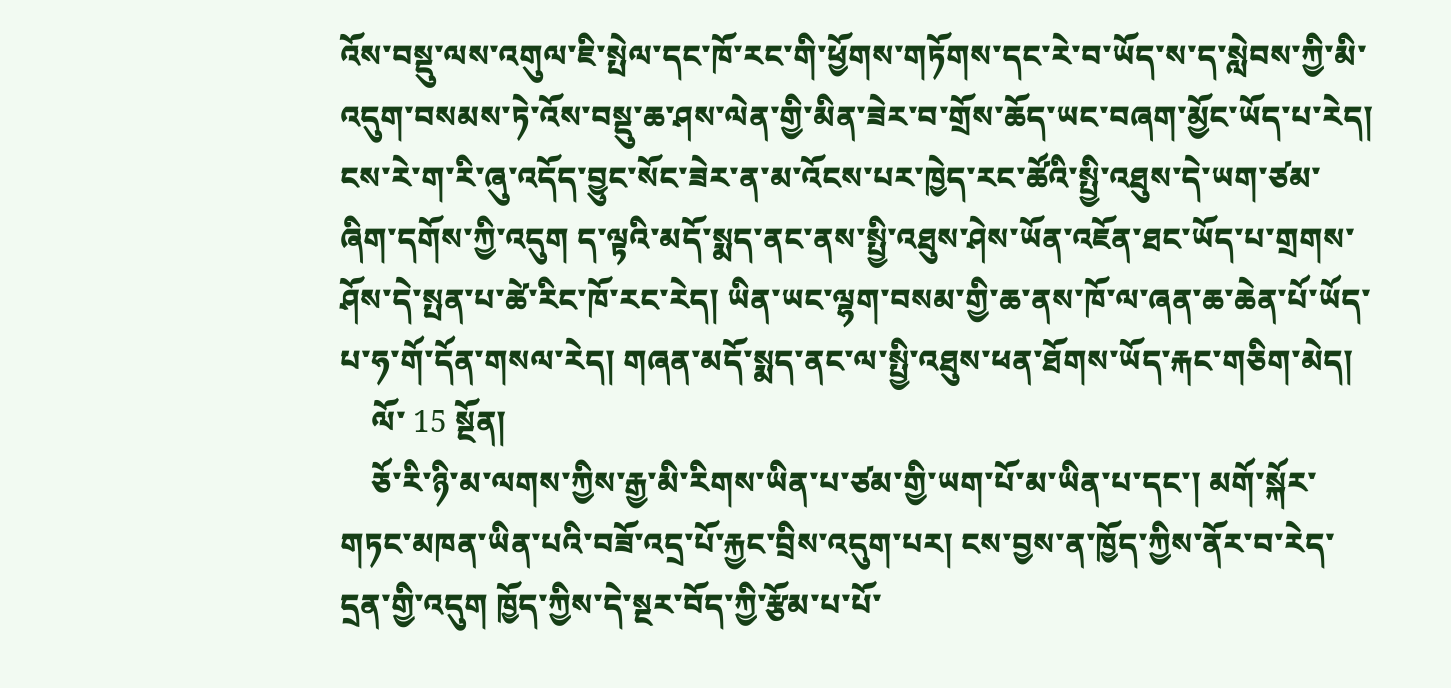འོས་བསྡུ་ལས་འགུལ་ཇི་སྤེལ་དང་ཁོ་རང་གི་ཕྱོགས་གཏོགས་དང་རེ་བ་ཡོད་ས་ད་སླེབས་ཀྱི་མི་འདུག་བསམས་ཏེ་འོས་བསྡུ་ཆ་ཤས་ལེན་གྱི་མིན་ཟེར་བ་གྲོས་ཆོད་ཡང་བཞག་མྱོང་ཡོད་པ་རེད། ངས་རེ་ག་རི་ཞུ་འདོད་བྱུང་སོང་ཟེར་ན་མ་འོངས་པར་ཁྱེད་རང་ཚོའི་སྤྱི་འཐུས་དེ་ཡག་ཙམ་ཞིག་དགོས་ཀྱི་འདུག ད་ལྟའི་མདོ་སྨད་ནང་ནས་སྤྱི་འཐུས་ཤེས་ཡོན་འཇོན་ཐང་ཡོད་པ་གྲགས་ཤོས་དེ་སྤན་པ་ཚེ་རིང་ཁོ་རང་རེད། ཡིན་ཡང་ལྷག་བསམ་གྱི་ཆ་ནས་ཁོ་ལ་ཞན་ཆ་ཆེན་པོ་ཡོད་པ་ཧ་གོ་དོན་གསལ་རེད། གཞན་མདོ་སྨད་ནང་ལ་སྤྱི་འཐུས་ཕན་ཐོགས་ཡོད་རྐང་གཅིག་མེད།
    ལོ་ 15 སྔོན།
    ཅོ་རི་ཉི་མ་ལགས་ཀྱིས་རྒྱ་མི་རིགས་ཡིན་པ་ཙམ་གྱི་ཡག་པོ་མ་ཡིན་པ་དང་། མགོ་སྐོར་གཏང་མཁན་ཡིན་པའི་བཟོ་འདྲ་པོ་རྐྱང་བྲིས་འདུག་པར། ངས་བྱས་ན་ཁྱོད་ཀྱིས་ནོར་བ་རེད་དྲན་གྱི་འདུག ཁྱོད་ཀྱིས་དེ་སྔར་བོད་ཀྱི་རྩོམ་པ་པོ་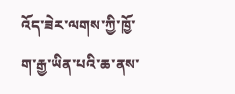འོད་ཟེར་ལགས་ཀྱི་ཁྱོ་ག་རྒྱ་ཡིན་པའི་ཆ་ནས་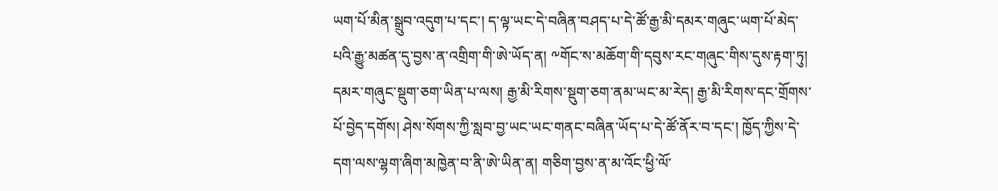ཡག་པོ་མིན་སྒྲུབ་འདུག་པ་དང་། ད་ལྟ་ཡང་དེ་བཞིན་བཤད་པ་དེ་ཚོ་རྒྱ་མི་དམར་གཞུང་ཡག་པོ་མེད་པའི་རྒྱུ་མཚན་དུ་བྱས་ན་འགྲིག་གི་ཨེ་ཡོད་ན། ༸གོང་ས་མཆོག་གི་དབུས་རང་གཞུང་གིས་དུས་རྟག་ཏུ། དམར་གཞུང་སྡུག་ཅག་ཡིན་པ་ལས། རྒྱ་མི་རིགས་སྡུག་ཅག་ནམ་ཡང་མ་རེད། རྒྱ་མི་རིགས་དང་གྲོགས་པོ་བྱེད་དགོས། ཤེས་སོགས་ཀྱི་སླབ་བྱ་ཡང་ཡང་གནང་བཞིན་ཡོད་པ་དེ་ཚོ་ནོར་བ་དང་། ཁྱོད་ཀྱིས་དེ་དག་ལས་ལྷག་ཞིག་མཁྱེན་བ་ནི་ཨེ་ཡིན་ན། གཅིག་བྱས་ན་མ་འོང་ཕྱི་ལོ་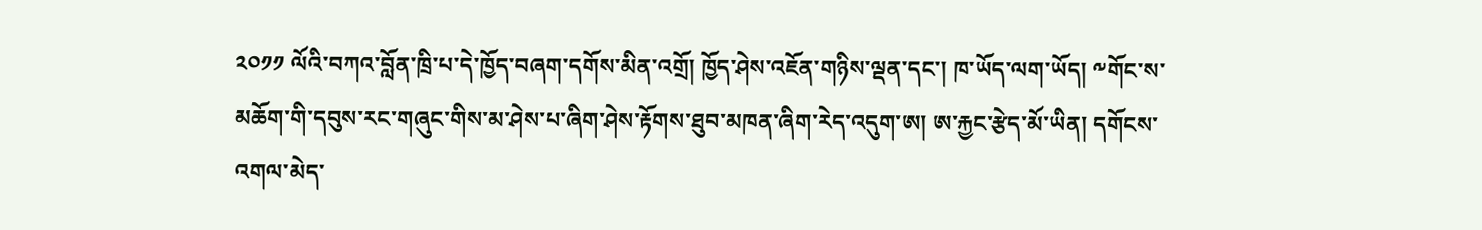༢༠༡༡ ལོའི་བཀའ་བློན་ཁྲི་པ་དེ་ཁྱོད་བཞག་དགོས་མིན་འགྲོ། ཁྱོད་ཤེས་འཇོན་གཉིས་ལྡན་དང་། ཁ་ཡོད་ལག་ཡོད། ༸གོང་ས་མཆོག་གི་དབུས་རང་གཞུང་གིས་མ་ཤེས་པ་ཞིག་ཤེས་རྟོགས་ཐུབ་མཁན་ཞིག་རེད་འདུག་ཨ། ཨ་རྐྱང་རྩེད་མོ་ཡིན། དགོངས་འགལ་མེད་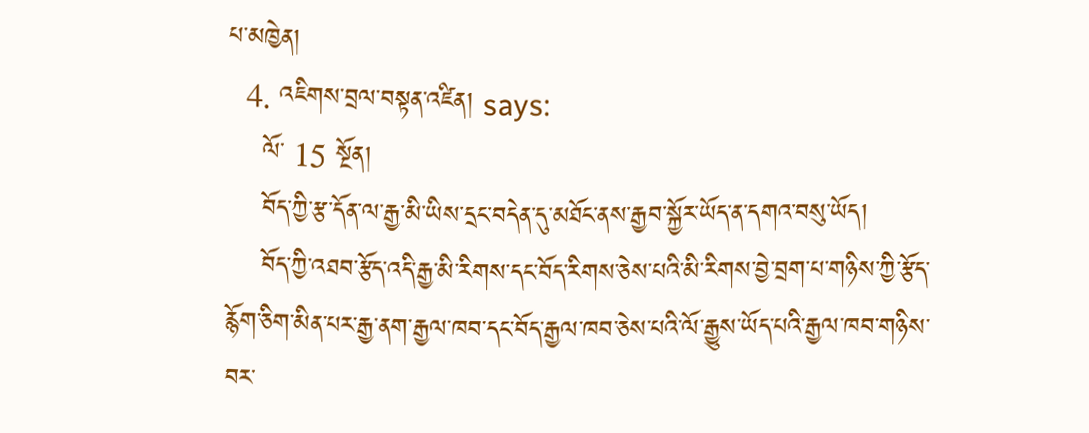པ་མཁྱེན།
  4. འཇིགས་བྲལ་བསྟན་འཛིན། says:
    ལོ་ 15 སྔོན།
    བོད་ཀྱི་རྩ་དོན་ལ་རྒྱ་མི་ཡིས་དྲང་བདེན་དུ་མཐོང་ནས་རྒྱབ་སྐྱོར་ཡོད་ན་དགའ་བསུ་ཡོད།
    བོད་ཀྱི་འཐབ་རྩོད་འདི་རྒྱ་མི་རིགས་དང་བོད་རིགས་ཅེས་པའི་མི་རིགས་བྱེ་བྲག་པ་གཉིས་ཀྱི་རྩོད་རྙོག་ཅིག་མིན་པར་རྒྱ་ནག་རྒྱལ་ཁབ་དང་བོད་རྒྱལ་ཁབ་ཅེས་པའི་ལོ་རྒྱུས་ཡོད་པའི་རྒྱལ་ཁབ་གཉིས་བར་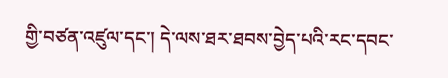གྱི་བཙན་འཛུལ་དང་། དེ་ལས་ཐར་ཐབས་བྱེད་པའི་རང་དབང་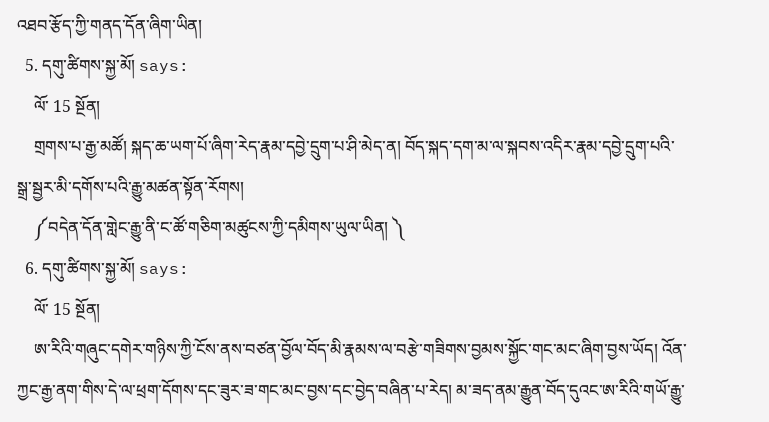འཐབ་རྩོད་ཀྱི་གནད་དོན་ཞིག་ཡིན།
  5. དགུ་ཚིགས་སྐྱ་མོ། says:
    ལོ་ 15 སྔོན།
    གྲགས་པ་རྒྱ་མཚོ། སྐད་ཆ་ཡག་པོ་ཞིག་རེད་རྣམ་དབྱེ་དྲུག་པ་ཤི་མེད་ན། བོད་སྐད་དག་མ་ལ་སྐབས་འདིར་རྣམ་དབྱེ་དྲུག་པའི་སྒྲ་སྦྱར་མི་དགོས་པའི་རྒྱུ་མཚན་སྟོན་རོགས།
    ༼བདེན་དོན་གླེང་རྒྱུ་ནི་ང་ཚོ་གཅིག་མཚུངས་ཀྱི་དམིགས་ཡུལ་ཡིན། ༽
  6. དགུ་ཚིགས་སྐྱ་མོ། says:
    ལོ་ 15 སྔོན།
    ཨ་རིའི་གཞུང་དགེར་གཉིས་ཀྱི་ངོས་ནས་བཙན་བྱོལ་བོད་མི་རྣམས་ལ་བརྩེ་གཟིགས་བྱམས་སྐྱོང་གང་མང་ཞིག་བྱས་ཡོད། འོན་ཀྱང་རྒྱ་ནག་གིས་དེ་ལ་ཕྲག་དོགས་དང་ཟུར་ཟ་གང་མང་བྱས་དང་བྱེད་བཞིན་པ་རེད། མ་ཟད་ནམ་རྒྱུན་བོད་དུའང་ཨ་རིའི་གཡོ་རྒྱུ་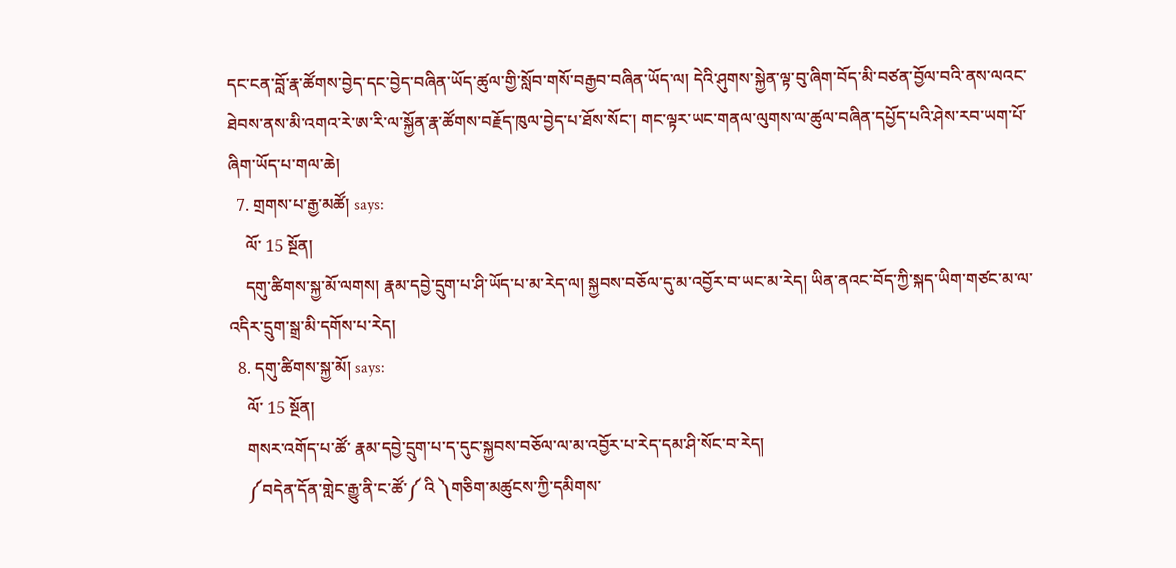དང་ངན་བློ་རྣ་ཚོགས་བྱེད་དང་བྱེད་བཞིན་ཡོད་ཚུལ་གྱི་སློབ་གསོ་བརྒྱབ་བཞིན་ཡོད་ལ། དེའི་ཤུགས་སྐྱེན་ལྟ་བུ་ཞིག་བོད་མི་བཙན་བྱོལ་བའི་ནས་ལའང་ཐེབས་ནས་མི་འགའ་རེ་ཨ་རི་ལ་སྐྱོན་རྣ་ཚོགས་བརྗོད་ཁུལ་བྱེད་པ་ཐོས་སོང་། གང་ལྟར་ཡང་གནལ་ལུགས་ལ་ཚུལ་བཞིན་དཔྱོད་པའི་ཤེས་རབ་ཡག་པོ་ཞིག་ཡོད་པ་གལ་ཆེ།
  7. གྲགས་པ་རྒྱ་མཚོ། says:
    ལོ་ 15 སྔོན།
    དགུ་ཚིགས་སྐྱ་མོ་ལགས། རྣམ་དབྱེ་དྲུག་པ་ཤི་ཡོད་པ་མ་རེད་ལ། སྐྱབས་བཅོལ་དུ་མ་འབྱོར་བ་ཡང་མ་རེད། ཡིན་ནའང་བོད་ཀྱི་སྐད་ཡིག་གཙང་མ་ལ་འདིར་དྲུག་སྒྲ་མི་དགོས་པ་རེད།
  8. དགུ་ཚིགས་སྐྱ་མོ། says:
    ལོ་ 15 སྔོན།
    གསར་འགོད་པ་ཚོ་ རྣམ་དབྱེ་དྲུག་པ་ད་དུང་སྐྱབས་བཅོལ་ལ་མ་འབྱོར་པ་རེད་དམ་ཤི་སོང་བ་རེད།
    ༼བདེན་དོན་གླེང་རྒྱུ་ནི་ང་ཚོ་༼ འི ༽གཅིག་མཚུངས་ཀྱི་དམིགས་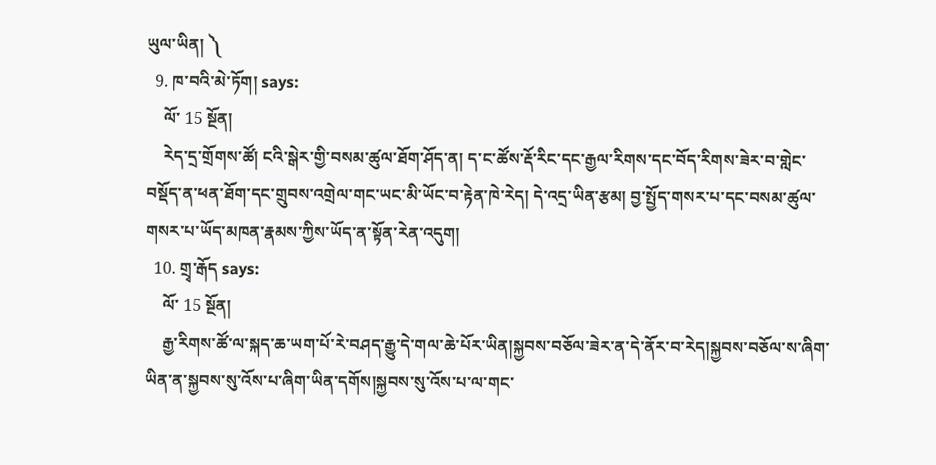ཡུལ་ཡིན། ༽
  9. ཁ་བའི་མེ་ཏོག། says:
    ལོ་ 15 སྔོན།
    རེད་དྲ་གྲོགས་ཚོ། ངའི་སྒེར་གྱི་བསམ་ཚུལ་ཐོག་ཤོད་ན། ད་ང་ཚོས་རྡོ་རིང་དང་རྒྱལ་རིགས་དང་བོད་རིགས་ཟེར་བ་གླེང་བསྡོད་ན་ཕན་ཐོག་དང་གྲུབས་འགྲེལ་གང་ཡང་མི་ཡོང་བ་རྟེན་ཁེ་རེད། དེ་འདྲ་ཡིན་རྩམ། བྱ་སྤྱོད་གསར་པ་དང་བསམ་ཚུལ་གསར་པ་ཡོད་མཁན་རྣམས་ཀྱིས་ཡོད་ན་སྟོན་རེན་འདུག།
  10. གྲྭ་རྒོད says:
    ལོ་ 15 སྔོན།
    རྒྱ་རིགས་ཚོ་ལ་སྐད་ཆ་ཡག་པོ་རེ་བཤད་རྒྱུ་དེ་གལ་ཆེ་པོར་ཡིན།སྐྱབས་བཅོལ་ཟེར་ན་དེ་ནོར་བ་རེད།སྐྱབས་བཅོལ་ས་ཞིག་ཡིན་ན་སྐྱབས་སུ་འོས་པ་ཞིག་ཡིན་དགོས།སྐྱབས་སུ་འོས་པ་ལ་གང་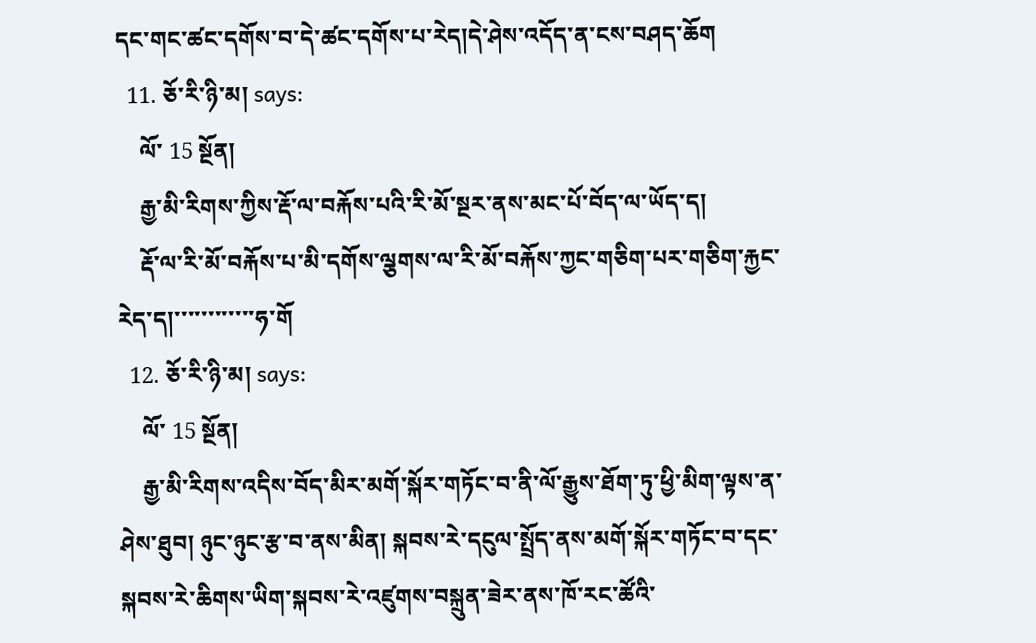དང་གང་ཚང་དགོས་བ་དེ་ཚང་དགོས་པ་རེད།དེ་ཤེས་འདོད་ན་ངས་བཤད་ཆོག
  11. ཅོ་རི་ཉི་མ། says:
    ལོ་ 15 སྔོན།
    རྒྱ་མི་རིགས་ཀྱིས་རྡོ་ལ་བརྐོས་པའི་རི་མོ་སྔར་ནས་མང་པོ་བོད་ལ་ཡོད་ད།
    རྡོ་ལ་རི་མོ་བརྐོས་པ་མི་དགོས་ལྕགས་ལ་རི་མོ་བརྐོས་ཀྱང་གཅིག་པར་གཅིག་རྐྱང་རེད་ད།་་་་་་་་་་་་ཧ་གོ
  12. ཅོ་རི་ཉི་མ། says:
    ལོ་ 15 སྔོན།
    རྒྱ་མི་རིགས་འདིས་བོད་མིར་མགོ་སྐོར་གཏོང་བ་ནི་ལོ་རྒྱུས་ཐོག་ཏུ་ཕྱི་མིག་ལྟས་ན་ཤེས་ཐུབ། ཉུང་ཉུང་རྩ་བ་ནས་མིན། སྐབས་རེ་དངུལ་སྤྲོད་ནས་མགོ་སྐོར་གཏོང་བ་དང་སྐབས་རེ་ཆིགས་ཡིག་སྐབས་རེ་འཛུགས་བསྐྲུན་ཟེར་ནས་ཁོ་རང་ཚོའི་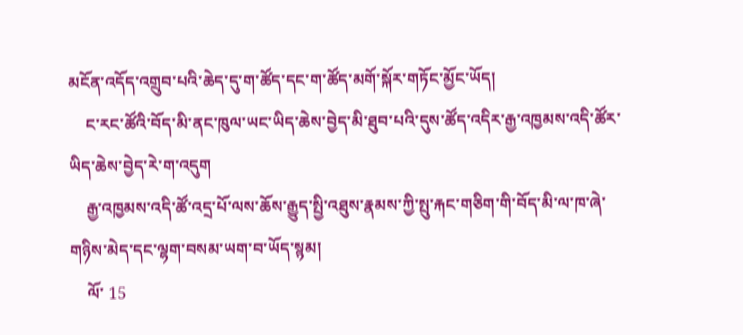མངོན་འདོད་འགྲུབ་པའི་ཆེད་དུ་ག་ཚོད་དང་ག་ཚོད་མགོ་སྐོར་གཏོང་མྱོང་ཡོད།
    ང་རང་ཚོའི་བོད་མི་ནང་ཁུལ་ཡང་ཡིད་ཆེས་བྱེད་མི་ཐུབ་པའི་དུས་ཚོད་འདིར་རྒྱ་འཁྱམས་འདི་ཚོར་ཡིད་ཆེས་བྱེད་རེ་ག་འདུག
    རྒྱ་འཁྱམས་འདི་ཚོ་འདྲ་པོ་ལས་ཆོས་རྒྱུད་སྤྱི་འཐུས་རྣམས་ཀྱི་སྤུ་རྐང་གཅིག་གི་བོད་མི་ལ་ཁ་ཞེ་གཉིས་མེད་དང་ལྷག་བསམ་ཡག་བ་ཡོད་སྙམ།
    ལོ་ 15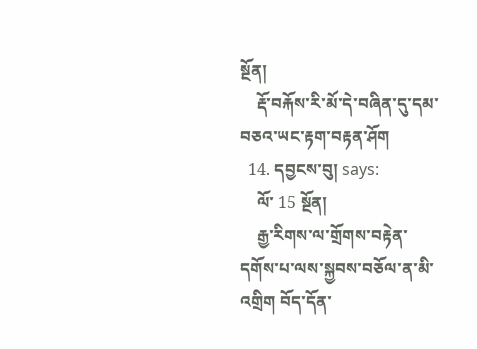སྔོན།
    རྡོ་བརྐོས་རི་མོ་དེ་བཞིན་དུ་དམ་བཅའ་ཡང་རྟག་བརྟན་ཤོག
  14. དབྱངས་བུ། says:
    ལོ་ 15 སྔོན།
    རྒྱ་རིགས་ལ་གྲོགས་བརྟེན་དགོས་པ་ལས་སྐྱབས་བཅོལ་ན་མི་འགྲིག བོད་དོན་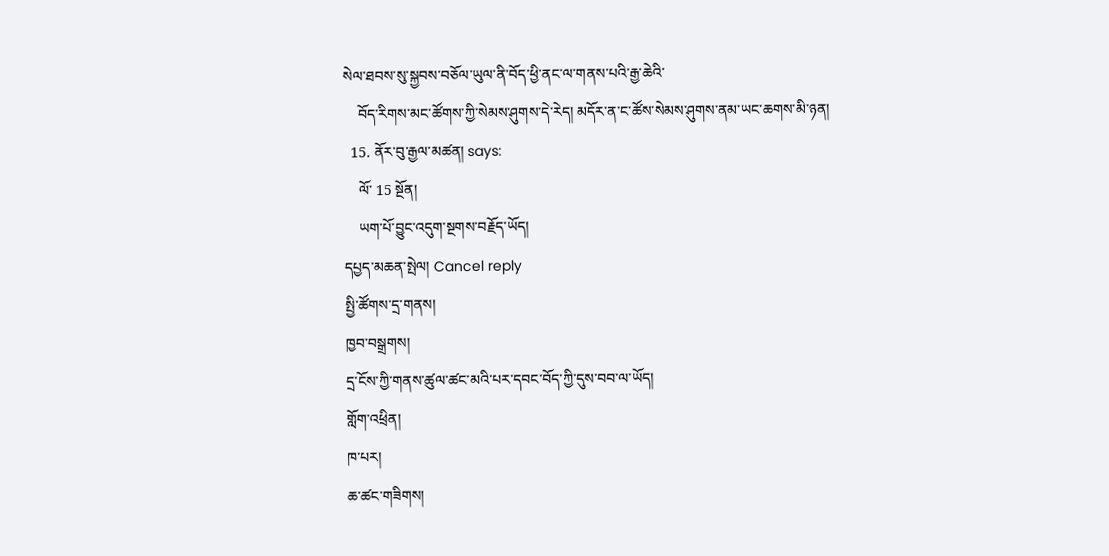སེལ་ཐབས་སུ་སྐྱབས་བཅོལ་ཡུལ་ནི་བོད་ཕྱི་ནང་ལ་གནས་པའི་རྒྱ་ཆེའི་
    བོད་རིགས་མང་ཚོགས་ཀྱི་སེམས་ཤུགས་དེ་རེད། མདོར་ན་ང་ཚོས་སེམས་ཤུགས་ནམ་ཡང་ཆགས་མི་ཉན།
  15. ནོར་བུ་རྒྱལ་མཚན། says:
    ལོ་ 15 སྔོན།
    ཡག་པོ་བྱུང་འདུག་སྔགས་བརྗོད་ཡོད།
དཔྱད་མཆན་སྤེལ། Cancel reply
སྤྱི་ཚོགས་དྲ་གནས།
ཁྱབ་བསྒྲགས།
དྲ་ངོས་ཀྱི་གནས་ཚུལ་ཚང་མའི་པར་དབང་བོད་ཀྱི་དུས་བབ་ལ་ཡོད།
གློག་འཕྲིན།
ཁ་པར།
ཆ་ཚང་གཟིགས།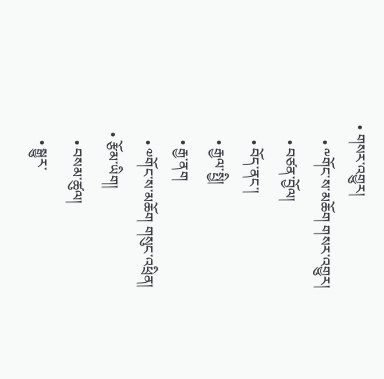• གསར་འགྱུར།
    • ༸གོང་ས་མཆོག གསར་འགྱུར།
    • བཙན་བྱོལ།
    • བོད་ནང་།
    • རྒྱལ་སྤྱི།
    • རྒྱ་ནག
    • ༧གོང་ས་མཆོག གསུང་འཕྲིན།
  • རྩོམ་ཡིག།
    • བསམ་ཚུལ།
    • སྒྱུར་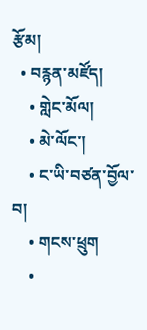རྩོམ།
  • བརྙན་མཛོད།
    • གླེང་མོལ།
    • མེ་ལོང་།
    • ང་ཡི་བཙན་བྱོལ་བ།
    • གངས་ཕྲུག
    •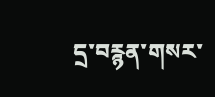དྲ་བརྙན་གསར་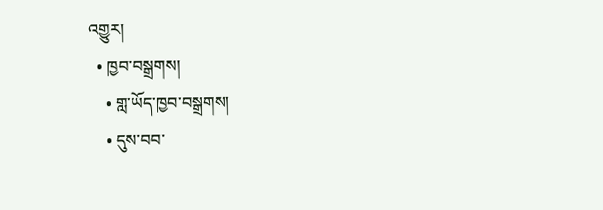འགྱུར།
  • ཁྱབ་བསྒྲགས།
    • གླ་ཡོད་ཁྱབ་བསྒྲགས།
    • དུས་བབ་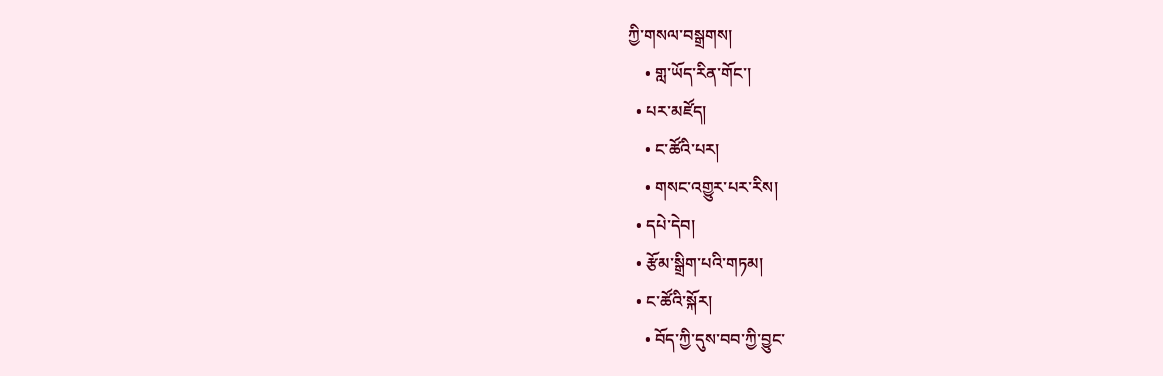ཀྱི་གསལ་བསྒྲགས།
    • གླ་ཡོད་རིན་གོང་།
  • པར་མཛོད།
    • ང་ཚོའི་པར།
    • གསང་འགྱུར་པར་རིས།
  • དཔེ་དེབ།
  • རྩོམ་སྒྲིག་པའི་གཏམ།
  • ང་ཚོའི་སྐོར།
    • བོད་ཀྱི་དུས་བབ་ཀྱི་བྱུང་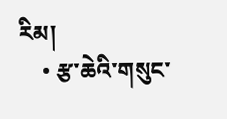རིམ།
    • རྩ་ཆེའི་གསུང་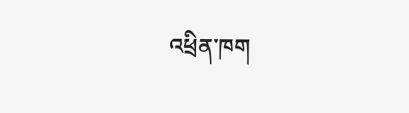འཕྲིན་ཁག